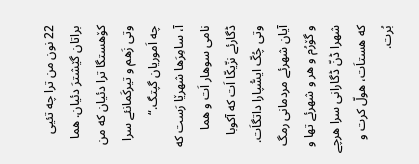22 نون من ترا چه تئیی براتان گێشترَ دئیان. هما کۆهستگا ترا دئیان که من وتی زَهم و تیرکَمانئے سرا چه اَموریان گپتگ.“
آ، سامِرَها شهرێا رَست که نامی سوهار اَت و هما ڈگارئے نزّیکّا اَت که آکوبا وتی چُکّ ایسُّپارا داتگاَت.
آیان شهرئے مردمانی رمگ و گۆرُم و هر و شهرئے تها و شهرا ڈنّ ڈگارانی سرا هرچے که هستاَت، هولّ کرت و بُرت.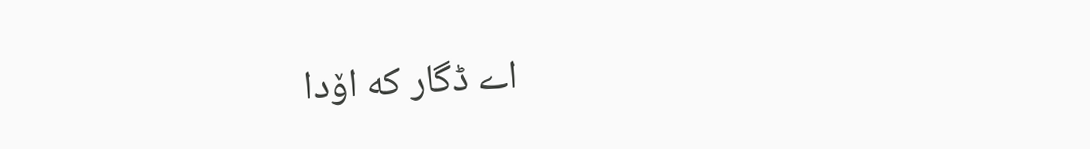اے ڈگار که اۆدا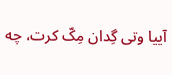آییا وتی گِدان مِکّ کرت، چه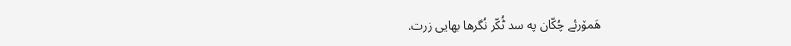هَمۆرئے چُکّان په سد ٹُکّر نُگرها بهایی زرت.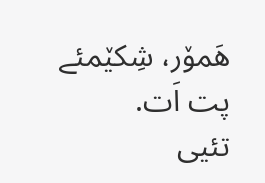هَمۆر، شِکێمئے پت اَت.
تئیی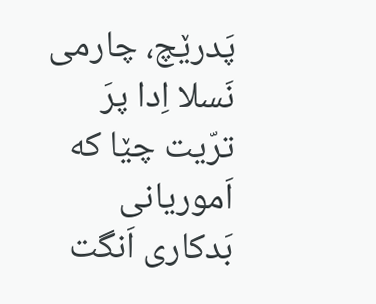پَدرێچ، چارمی نَسلا اِدا پرَ ترّیت چێا که اَموریانی بَدکاری اَنگت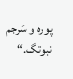پوره و سَرجم نبوتگ.“